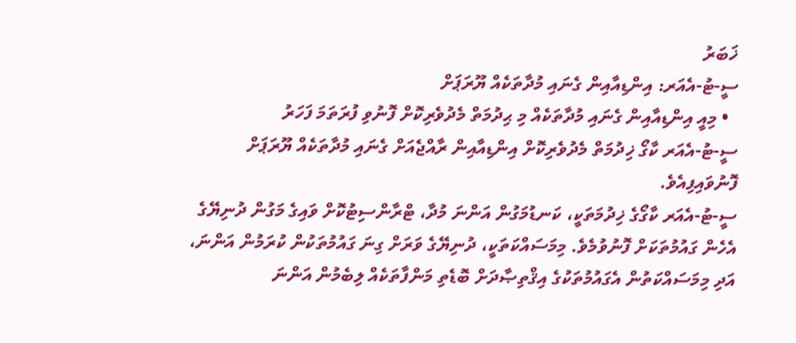ޚަބަރު
ސީ-ޓު-އެއަރ: އިންޑިއާއިން ގެނައި މުދާތަކެއް ޔޫރަޕަށް
  • މިއީ އިންޑިއާއިން ގެނައި މުދާތަކެއް މި ޙިދުމަތް މެދުވެރިކޮށް ފޮނުވި ފުރަތަމަ ފަހަރު
ސީ-ޓު-އެއަރ ކާގޯ ޚިދުމަތް މެދުވެރިކޮށް އިންޑިއާއިން ރާއްޖެއަށް ގެނައި މުދާތަކެއް ޔޫރަޕަށް ފޮނުވައިފިއެވެ.
ސީ-ޓު-އެއަރ ކާގޯގެ ޚިދުމަތަކީ، ކަނޑުމަގުން އަންނަ މުދާ، ޓްރާންސިޓުކޮށް ވައިގެ މަގުން ދުނިޔޭގެ އެހެން ގައުމުތަކަށް ފޮނުވުމެވެ. މިމަސައްކަތަކީ، ދުނިޔޭގެ ވަރަށް ގިނަ ގައުމުތަކުން ކުރަމުން އަންނަ، އަދި މިމަސައްކަތުން އެގައުމުތަކުގެ އިޤްތިޞާދަށް ބޮޑެތި މަންފާތަކެއް ލިބެމުން އަންނަ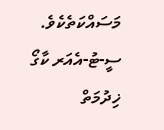މަސައްކަތެކެވެ.
ސީ-ޓު-އެއަރ ކާގޯ ޚިދުމަތް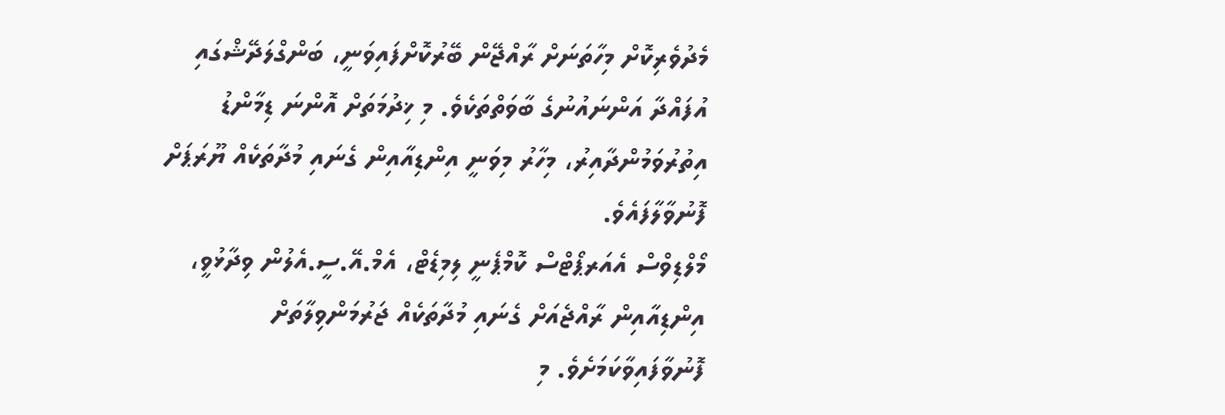މެދުވެރިކޮށް މިހާތަނަށް ރާއްޖޭން ބޭރުކޮށްފައިވަނީ، ބަންގްލަދޭޝްގައި އުފައްދާ އަންނައުނުގެ ބާވަތްތަކެވެ. މި ޚިދުމަތަށް އޮންނަ ޑިމާންޑު އިތުރުވަމުންދާއިރު، މިހާރު މިވަނީ އިންޑިއާއިން ގެނައި މުދާތަކެއް ޔޫރަޕަށް ފޮނުވާލާފައެވެ.
މޯލްޑިވްސް އެއަރޕޯޓްސް ކޮމްޕެނީ ލިމިޑެޓް، އެމް.އޭ.ސީ.އެލުން ވިދާޅުވީ، އިންޑިއާއިން ރާއްޖެއަށް ގެނައި މުދާތަކެއް ޖަރުމަންވިލާތަށް ފޮނުވާފައިވާކަމަށެވެ. މި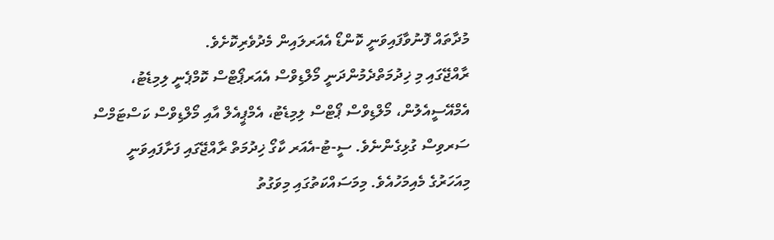މުދާތައް ފޮނުވާފައިވަނީ ކޮންޑޯ އެއަރލައިން މެދުވެރިކޮށެވެ.
ރާއްޖޭގައި މި ޚިދުމަތްދެމުންދަނީ މޯލްޑިވްސް އެއަރޕޯޓްސް ކޮމްޕެނީ ލިމިޑެޓު، އެމްއޭސީއެލުން، މޯލްޑިވްސް ޕޯޓްސް ލިމިޑެޓު، އެމްޕީއެލް އާއި މޯލްޑިވްސް ކަސްޓަމްސް ސަރވިސް ގުޅިގެންނެވެ. ސީ-ޓު-އެއަރ ކާގޯ ޚިދުމަތް ރާއްޖޭގައި ފަށާފައިވަނީ މިއަހަރުގެ މެއިމަހުއެވެ. މިމަސައްކަތުގައި މިވަގުތު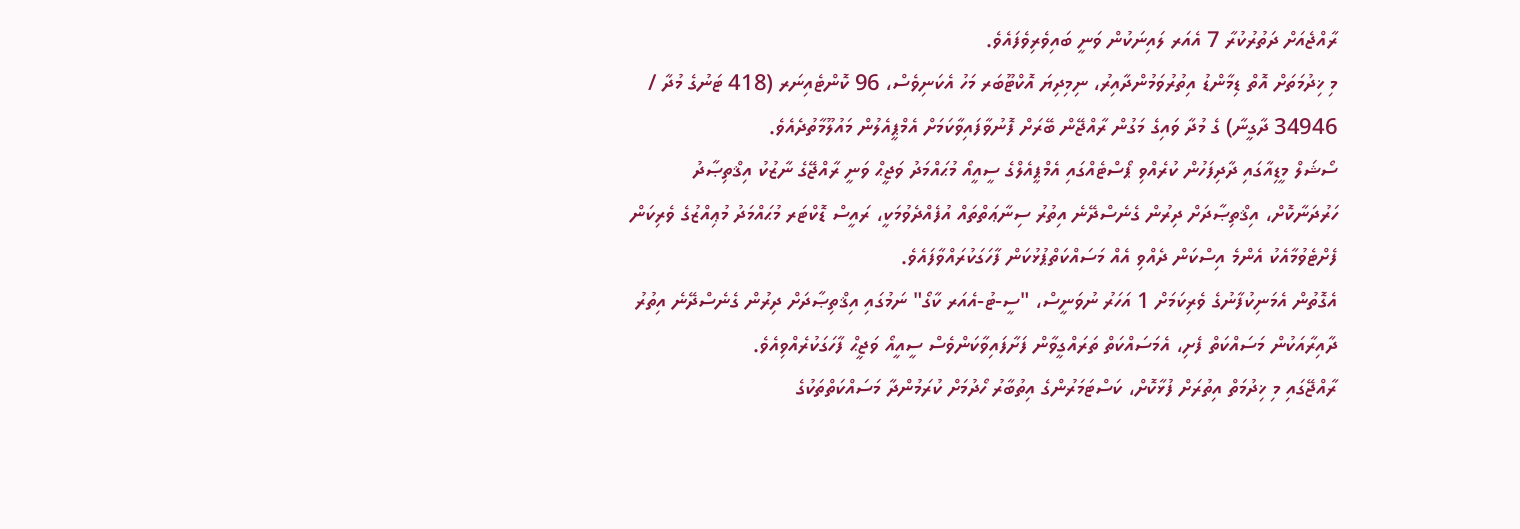ރާއްޖެއަށް ދަތުރުކުރާ 7 އެއަރ ލައިނަކުން ވަނީ ބައިވެރިވެފައެވެ.
މި ޚިދުމަތަށް އޮތް ޑިމާންޑު އިތުރުވަމުންދާއިރު، ނިމިދިޔަ އޮކްޓޫބަރ މަހު އެކަނިވެސް، 96 ކޮންޓެއިނަރ (418 ޓަނުގެ މުދާ / 34946 ދާގީނާ) ގެ މުދާ ވައިގެ މަގުން ރާއްޖޭން ބޭރަށް ފޮނުވާފައިވާކަމަށް އެމްޕީއެލުން މައުލޫމާތުދެއެވެ.
ސޯޝަލް މީޑިއާގައި ދާދިފަހުން ކުރެއްވި ޕޯސްޓެއްގައި އެމްޕީއެލްގެ ސީއީއޯ މުޙައްމަދު ވަޖީޙް ވަނީ ރާއްޖޭގެ ނާޒުކު އިޤްތިޞާދު ހަރުދަނާކޮށް، އިޤްތިޞާދަށް ދިރުން ގެނެސްދޭނެ އިތުރު ސިނާޢަތްތައް އުފެއްދެވުމަކީ، ރައީސް ޑޮކްޓަރ މުޙައްމަދު މުޢިއްޒުގެ ވެރިކަން ފެށްޓެވުމާއެކު އެންމެ އިސްކަން ދެއްވި އެއް މަސައްކަތްޕުޅުކަން ފާހަގަކުރައްވާފައެވެ.
އެގޮތުން އެމަނިކުފާނުގެ ވެރިކަމަށް 1 އަހަރު ނުވަނީސް، "ސީ-ޓު-އެއަރ ކާގޯ" ނަމުގައި އިޤްތިޞާދަށް ދިރުން ގެނެސްދޭނެ އިތުރު ދާއިރާއަކުން މަސައްކަތް ފެށި، އެމަސައްކަތް ތަރައްގީވާން ފަށާފައިވާކަންވެސް ސީއީއޯ ވަޖީޙް ފާހަގަކުރެއްވިއެވެ.
ރާއްޖޭގައި މި ޚިދުމަތް އިތުރަށް ފުޅާކޮށް، ކަސްޓަމަރުންގެ އިތުބާރު ހޯދުމަށް ކުރަމުންދާ މަސައްކަތްތަކުގެ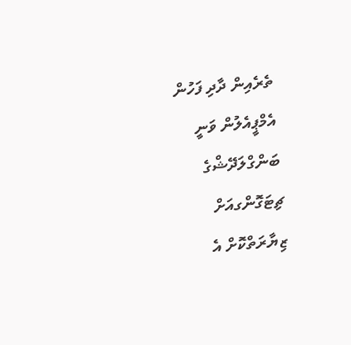ތެރެއިން ދާދި ފަހުން އެމްޕީއެލުން ވަނީ ބަންގްލަދޭޝްގެ ޗިޓަގޮންގއަށް ޒިޔާރަތްކޮށް އެ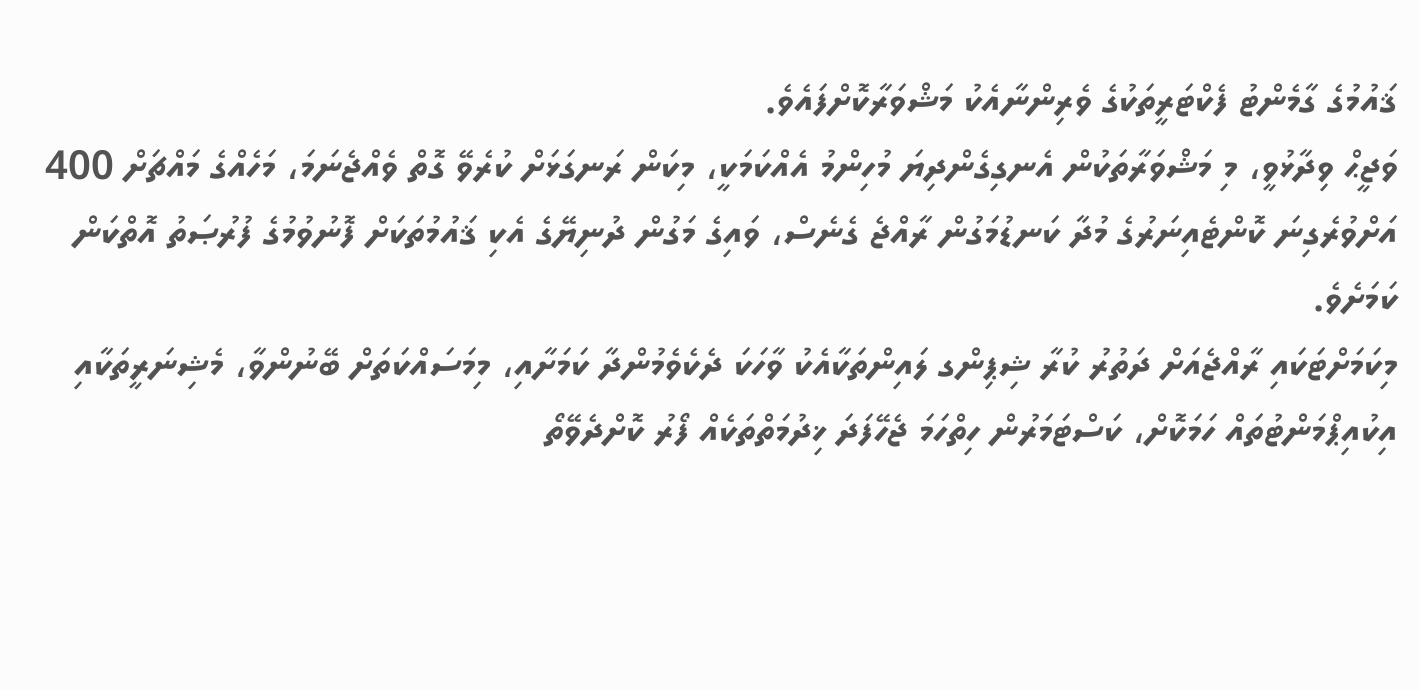ޤައުމުގެ ގާމެންޓު ފެކްޓަރީތަކުގެ ވެރިންނާއެކު މަޝްވަރާކޮށްފައެވެ.
ވަޖީޙް ވިދާޅުވީ، މި މަޝްވަރާތަކުން އެނގިގެންދިޔަ މުހިންމު އެއްކަމަކީ، މިކަން ރަނގަޅަށް ކުރެވޭ ގޮތް ވެއްޖެނަމަ، މަހެއްގެ މައްޗަށް 400 އަށްވުރެގިނަ ކޮންޓެއިނަރުގެ މުދާ ކަނޑުމަގުން ރާއްޖެ ގެނެސް، ވައިގެ މަގުން ދުނިޔޭގެ އެކި ޤައުމުތަކަށް ފޮނުވުމުގެ ފުރުޞަތު އޮތްކަން ކަމަށެވެ.
މިކަމަށްޓަކައި ރާއްޖެއަށް ދަތުރު ކުރާ ޝިޕިންގ ލައިންތަކާއެކު ވާހަކަ ދެކެވެމުންދާ ކަމަށާއި، މިމަސައްކަތަށް ބޭނުންވާ، މެޝިނަރީތަކާއި އިކުއިޕްމަންޓުތައް ހަމަކޮށް، ކަސްޓަމަރުން ހިތްހަމަ ޖެހޭފަދަ ޚިދުމަތްތަކެއް ފޯރު ކޮށްދެވޭތޯ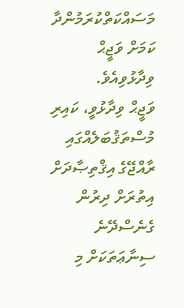މަސައްކަތްކުރަމުންދާ ކަމަށް ވަޖީޙް ވިދާޅުވިއެވެ.
ވަޖީޙް ވިދާޅުވީ، ކައިރި މުސްތަޤުބަލެއްގައި ރާއްޖޭގެ އިޤްތިޞާދަށް އިތުރަށް ދިރުން ގެނެސްދޭނެ ސިނާޢަތަކަށް މި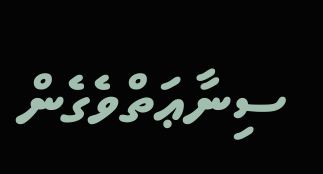ސިނާޢަތްވެގެން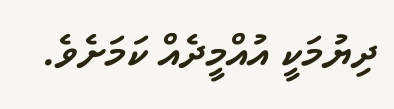ދިޔުމަކީ އުއްމީދެއް ކަމަށެވެ.